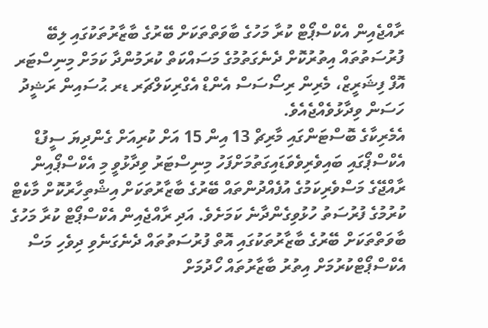ރާއްޖެއިން އެކްސްޕޯޓް ކުރާ މަހުގެ ބާވަތްތަކަށް ބޭރުގެ ބާޒާރުތަކުގައި ލިބޭ ފުރުސަތުތައް އިތުރުކޮށް ދެނެގަތުމުގެ މަސައްކަތް ކުރަމުންދާ ކަމަށް މިނިސްޓަރ އޮފް ފިޝަރީޒް، މެރިން ރިސޯސަސް އެންޑް އެގްރިކަލްޗަރ ޑރ ޙުސައިން ރަޝީދު ހަސަން ވިދާޅުވެއްޖެއެވެ.
އެމެރިކާގެ ބޮސްޓަންގައި މާރިޗް 13 އިން 15 އަށް ކުރިއަށް ގެންދިޔަ ސީފުޑް އެކްސްޕޯގައި ބައިވެރިވެވަޑައިގަތުމަށްފަހު މިނިސްޓަރު ވިދާޅުވީ މި އެކްސްޕޯއިން ރާއްޖޭގެ މަސްވެރިކަމުގެ އުފެއްދުންތައް ބޭރުގެ ބާޒާރުތަކަށް އިޝްތިހާރުކޮށް މާކެޓް ކުރުމުގެ ފުރުސަތު ހުޅުވިގެންދާނެ ކަމަށެވެ. އަދި ރާއްޖެއިން އެކްސްޕޯޓް ކުރާ މަހުގެ ބާވަތްތަކަށް ބޭރުގެ ބާޒާރުތަކުގައި އޮތް ފުރުސަތުތައް ދެނެގަނެވި ދިވެހި މަސް އެކްސްޕޯޓްކުރުމަށް އިތުރު ބާޒާރުތައް ހޯދުމަށް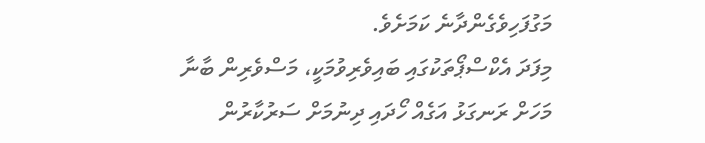މަގުފަހިވެގެންދާނެ ކަމަށެވެ.
މިފަދަ އެކްސްޕޯތަކުގައި ބައިވެރިވުމަކީ، މަސްވެރިން ބާނާ މަހަށް ރަނގަޅު އަގެއް ހޯދައި ދިނުމަށް ސަރުކާރުން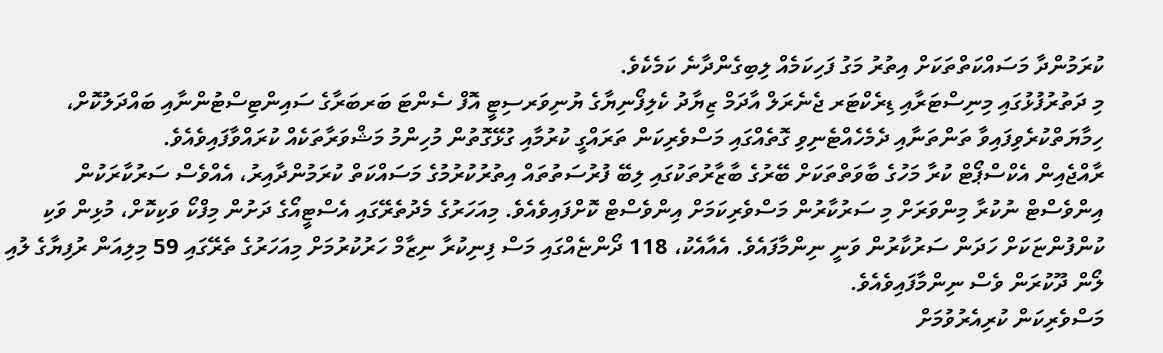ކުރަމުންދާ މަސައްކަތްތަކަށް އިތުރު މަގު ފަހިކަމެއް ލިބިގެންދާނެ ކަމެކެވެ.
މި ދަތުރުފުޅުގައި މިނިސްޓަރާއި ޑިރެކްޓަރ ޖެނެރަލް އާދަމް ޒިޔާދު ކެލިފޯނިޔާގެ ޔުނިވަރސިޓީ އޮފް ސެންޓަ ބަރބަރާގެ ސައިންޓިސްޓުންނާއި ބައްދަލުކޮށް، ހިމާޔަތްކުރެވިފައިވާ ތަންތަނާއި ދެމެހެއްޓެނިވި ގޮތެއްގައި މަސްވެރިކަން ތަރައްގީ ކުރުމާއި ގުޅޭގޮތުން މުހިންމު މަޝްވަރާތަކެއް ކުރައްވާފައިވެއެވެ.
ރާއްޖެއިން އެކްސްޕޯޓް ކުރާ މަހުގެ ބާވަތްތަކަށް ބޭރުގެ ބާޒާރުތަކުގައި ލިބޭ ފުރުސަތުތައް އިތުރުކުރުމުގެ މަސައްކަތް ކުރަމުންދާއިރު، އެއްވެސް ސަރުކާރަކުން އިންވެސްޓް ނުކުރާ މިންވަރަށް މި ސަރުކާރުން މަސްވެރިކަމަށް އިންވެސްޓް ކޮށްފައިވެއެވެ. މިއަހަރުގެ މެދުތެރޭގައި އެސްޓީއޯގެ ދަށުން މިފްކޯ ވަކިކޮށް، މުޅިން ވަކި ކުންފުންޏަކަށް ހަދަން ސަރުކާރުން ވަނީ ނިންމާފައެވެ. އެއާއެކު، 118 ދޯންޏެއްގައި މަސް ފިނިކުރާ ނިޒާމް ހަރުކުރުމަށް މިއަހަރުގެ ތެރޭގައި 59 މިލިއަން ރުފިޔާގެ ލުއި ލޯން ދޫކުރަން ވެސް ނިންމާފައިވެއެވެ.
މަސްވެރިކަން ކުރިއެރުވުމަށް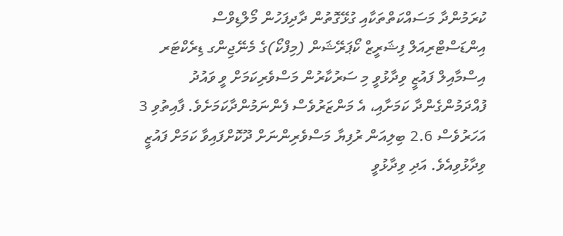ކުރަމުންދާ މަސައްކަތްތަކާއި ގުޅޭގޮތުން ދާދިފަހުން މޯލްޑިވްސް އިންޑަސްޓްރިއަލް ފިޝަރީޒް ކޯޕަރޭޝަން (މިފްކޯ)ގެ މެނޭޖިންގ ޑިރެކްޓަރ އިސްމާއިލް ފައުޒީ ވިދާޅުވީ މި ސަރުކާރުން މަސްވެރިކަމަށް ވީ ވައުދު ފުއްދަމުންގެންދާ ކަމަށާއި، އެ މަންޒަރުވެސް ފެންނަމުންދާކަމަށެވެ. ފާއިތުވި 3 އަހަރުވެސް 2.6 ބިލިއަން ރުފިޔާ މަސްވެރިންނަށް ދޫކޮށްފައިވާ ކަމަށް ފައުޒީ ވިދާޅުވިއެވެ. އަދި ވިދާޅުވީ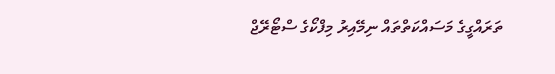ތަރައްގީގެ މަސައްކަތްތައް ނިމޭއިރު މިފްކޯގެ ސްޓޯރޭޖް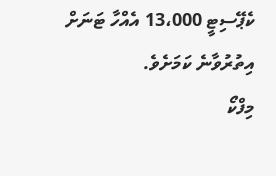ކެޕޭސިޓީ 13،000 އެއްހާ ޓަނަށް އިތުރުވާނެ ކަމަށެވެ.
މިފްކޯ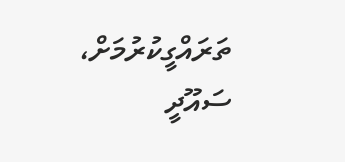ތަރައްގީކުރުމަށް، ސައޫދީ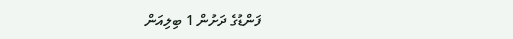ފަންޑުގެ ދަށުން 1 ބިލިއަން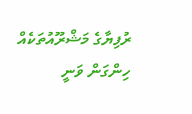ރުފިޔާގެ މަޝްރޫއުތަކެއް ހިންގަން ވަނީ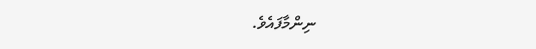ނިންމާފައެވެ.